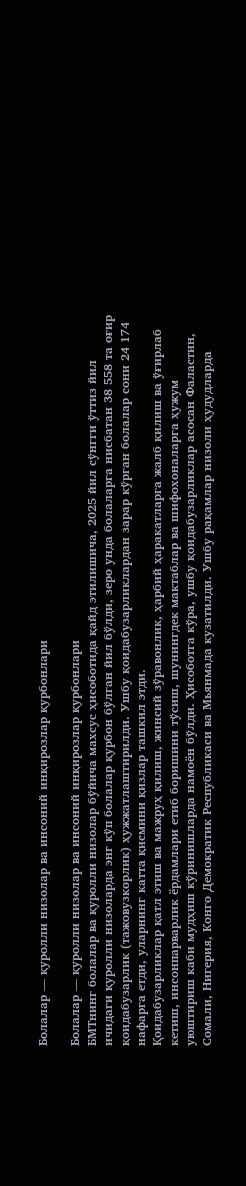Болалар — қуролли низолар ва инсоний инқирозлар қурбонлари

Болалар — қуролли низолар ва инсоний инқирозлар қурбонлари
БМТнинг болалар ва қуролли низолар бўйича махсус ҳисоботида қайд этилишича, 2025 йил сўнгги ўттиз йил ичидаги қуролли низоларда энг кўп болалар қурбон бўлган йил бўлди, зеро унда болаларга нисбатан 38 558 та оғир қоидабузарлик (тажовузкорлик) ҳужжатлаштирилди. Ушбу қоидабузарликлардан зарар кўрган болалар сони 24 174 нафарга етди, уларнинг катта қисмини қизлар ташкил этди.
Қоидабузарликлар қатл этиш ва мажруҳ қилиш, жинсий зўравонлик, ҳарбий ҳаракатларга жалб қилиш ва ўғирлаб кетиш, инсонпарварлик ёрдамлари етиб боришини тўсиш, шунингдек мактаблар ва шифохоналарга ҳужум уюштириш каби мудҳиш кўринишларда намоён бўлди. Ҳисоботга кўра, ушбу қоидабузарликлар асосан Фаластин, Сомали, Нигерия, Конго Демократик Республикаси ва Мьянмада кузатилди. Ушбу рақамлар низоли ҳудудларда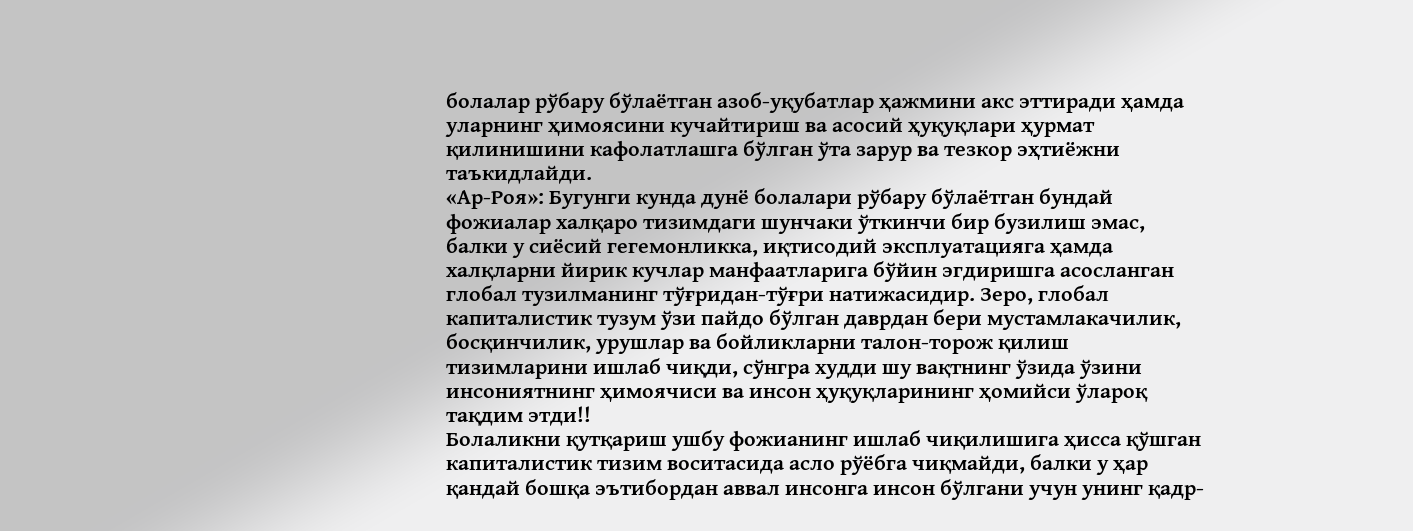болалар рўбару бўлаётган азоб-уқубатлар ҳажмини акс эттиради ҳамда уларнинг ҳимоясини кучайтириш ва асосий ҳуқуқлари ҳурмат қилинишини кафолатлашга бўлган ўта зарур ва тезкор эҳтиёжни таъкидлайди.
«Ар-Роя»: Бугунги кунда дунё болалари рўбару бўлаётган бундай фожиалар халқаро тизимдаги шунчаки ўткинчи бир бузилиш эмас, балки у сиёсий гегемонликка, иқтисодий эксплуатацияга ҳамда халқларни йирик кучлар манфаатларига бўйин эгдиришга асосланган глобал тузилманинг тўғридан-тўғри натижасидир. Зеро, глобал капиталистик тузум ўзи пайдо бўлган даврдан бери мустамлакачилик, босқинчилик, урушлар ва бойликларни талон-торож қилиш тизимларини ишлаб чиқди, сўнгра худди шу вақтнинг ўзида ўзини инсониятнинг ҳимоячиси ва инсон ҳуқуқларининг ҳомийси ўлароқ тақдим этди!!
Болаликни қутқариш ушбу фожианинг ишлаб чиқилишига ҳисса қўшган капиталистик тизим воситасида асло рўёбга чиқмайди, балки у ҳар қандай бошқа эътибордан аввал инсонга инсон бўлгани учун унинг қадр-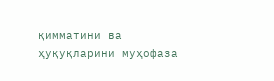қимматини ва ҳуқуқларини муҳофаза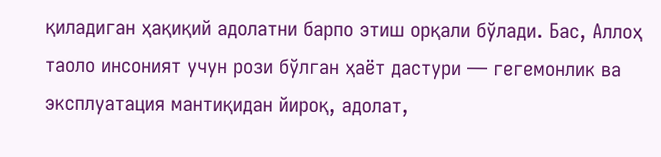қиладиган ҳақиқий адолатни барпо этиш орқали бўлади. Бас, Аллоҳ таоло инсоният учун рози бўлган ҳаёт дастури — гегемонлик ва эксплуатация мантиқидан йироқ, адолат,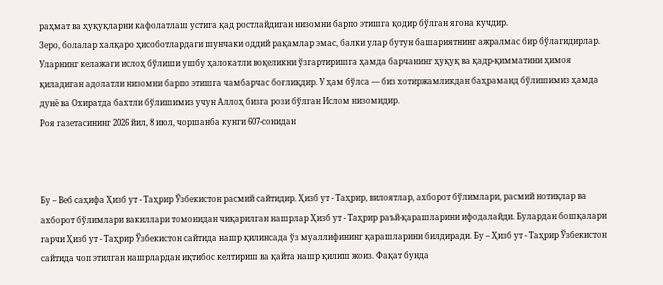раҳмат ва ҳуқуқларни кафолатлаш устига қад ростлайдиган низомни барпо этишга қодир бўлган ягона кучдир.
Зеро, болалар халқаро ҳисоботлардаги шунчаки оддий рақамлар эмас, балки улар бутун башариятнинг ажралмас бир бўлагидирлар. Уларнинг келажаги ислоҳ бўлиши ушбу ҳалокатли воқеликни ўзгартиришга ҳамда барчанинг ҳуқуқ ва қадр-қимматини ҳимоя қиладиган адолатли низомни барпо этишга чамбарчас боғлиқдир. У ҳам бўлса — биз хотиржамликдан баҳраманд бўлишимиз ҳамда дунё ва Охиратда бахтли бўлишимиз учун Аллоҳ бизга рози бўлган Ислом низомидир.
Роя газетасининг 2026 йил, 8 июл, чоршанба кунги 607-сонидан



Бу – Веб саҳифа Ҳизб ут - Таҳрир Ўзбекистон расмий сайтидир. Ҳизб ут - Таҳрир, вилоятлар, ахборот бўлимлари, расмий нотиқлар ва ахборот бўлимлари вакиллари томонидан чиқарилган нашрлар Ҳизб ут - Таҳрир раъй-қарашларини ифодалайди. Булардан бошқалари гарчи Ҳизб ут - Таҳрир Ўзбекистон сайтида нашр қилинсада ўз муаллифининг қарашларини билдиради. Бу – Ҳизб ут - Таҳрир Ўзбекистон сайтида чоп этилган нашрлардан иқтибос келтириш ва қайта нашр қилиш жоиз. Фақат бунда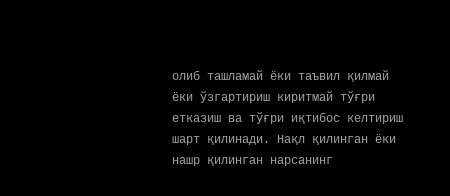олиб ташламай ёки таъвил қилмай ёки ўзгартириш киритмай тўғри етказиш ва тўғри иқтибос келтириш шарт қилинади. Нақл қилинган ёки нашр қилинган нарсанинг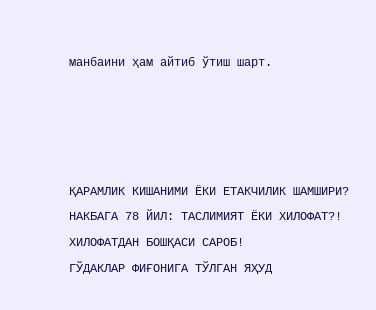манбаини ҳам айтиб ўтиш шарт.




ҚАРАМЛИК КИШАНИМИ ЁКИ ЕТАКЧИЛИК ШАМШИРИ?
НАКБАГА 78 ЙИЛ: ТАСЛИМИЯТ ЁКИ ХИЛОФАТ?!
ХИЛОФАТДАН БОШҚАСИ САРОБ!
ГЎДАКЛАР ФИҒОНИГА ТЎЛГАН ЯҲУД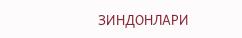ЗИНДОНЛАРИ